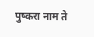पुष्करा नाम ते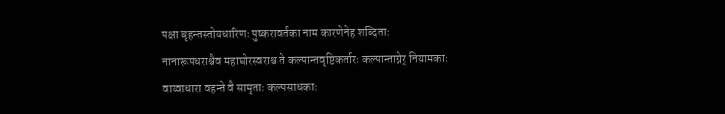पक्षा बृहन्तस्तोयधारिणः पुष्करावर्तका नाम कारणेनेह शब्दिताः
नानारूपधराश्चैव महाघोरस्वराश्च ते कल्पान्तवृष्टिकर्तारः कल्पान्ताग्नेर् नियामकाः
वाय्वाधारा वहन्ते वै सामृताः कल्पसाधकाः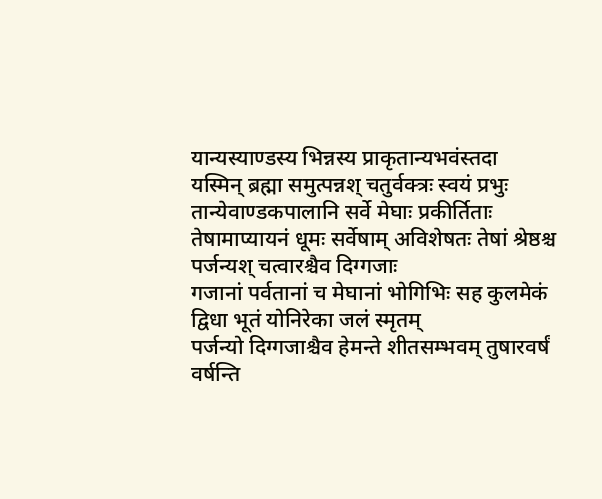यान्यस्याण्डस्य भिन्नस्य प्राकृतान्यभवंस्तदा
यस्मिन् ब्रह्मा समुत्पन्नश् चतुर्वक्त्रः स्वयं प्रभुः तान्येवाण्डकपालानि सर्वे मेघाः प्रकीर्तिताः
तेषामाप्यायनं धूमः सर्वेषाम् अविशेषतः तेषां श्रेष्ठश्च पर्जन्यश् चत्वारश्चैव दिग्गजाः
गजानां पर्वतानां च मेघानां भोगिभिः सह कुलमेकं द्विधा भूतं योनिरेका जलं स्मृतम्
पर्जन्यो दिग्गजाश्चैव हेमन्ते शीतसम्भवम् तुषारवर्षं वर्षन्ति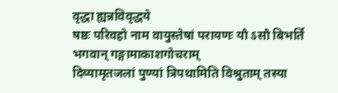वृद्धा ह्यन्नविवृद्धये
षष्ठः परिवहो नाम वायुस्तेषां परायणः यौ ऽसौ बिभर्ति भगवान् गङ्गामाकाशगोचराम्
दिव्यामृतजलां पुण्यां त्रिपथामिति विश्रुताम् तस्या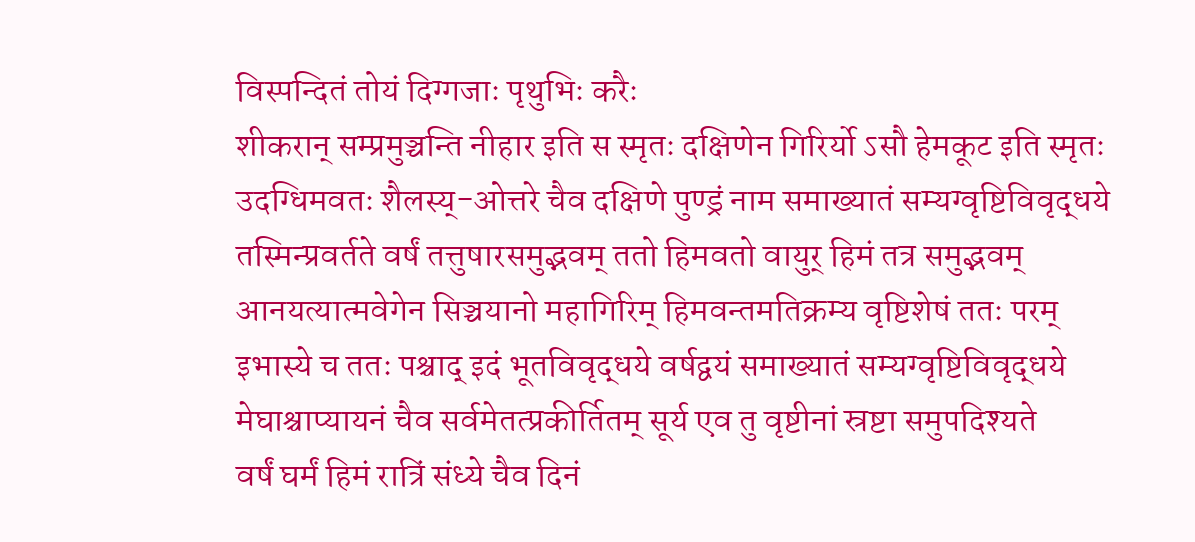विस्पन्दितं तोयं दिग्गजाः पृथुभिः करैः
शीकरान् सम्प्रमुञ्चन्ति नीहार इति स स्मृतः दक्षिणेन गिरिर्यो ऽसौ हेमकूट इति स्मृतः
उदग्धिमवतः शैलस्य्-ओत्तरे चैव दक्षिणे पुण्ड्रं नाम समाख्यातं सम्यग्वृष्टिविवृद्धये
तस्मिन्प्रवर्तते वर्षं तत्तुषारसमुद्भवम् ततो हिमवतो वायुर् हिमं तत्र समुद्भवम्
आनयत्यात्मवेगेन सिञ्चयानो महागिरिम् हिमवन्तमतिक्रम्य वृष्टिशेषं ततः परम्
इभास्ये च ततः पश्चाद् इदं भूतविवृद्धये वर्षद्वयं समाख्यातं सम्यग्वृष्टिविवृद्धये
मेघाश्चाप्यायनं चैव सर्वमेतत्प्रकीर्तितम् सूर्य एव तु वृष्टीनां स्रष्टा समुपदिश्यते
वर्षं घर्मं हिमं रात्रिं संध्ये चैव दिनं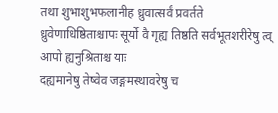तथा शुभाशुभफलानीह ध्रुवात्सर्वं प्रवर्तते
ध्रुवेणाधिष्ठिताश्चापः सूर्यो वै गृह्य तिष्ठति सर्वभूतशरीरेषु त्व् आपो ह्यनुश्रिताश्च याः
दह्यमानेषु तेष्वेव जङ्गमस्थावरेषु च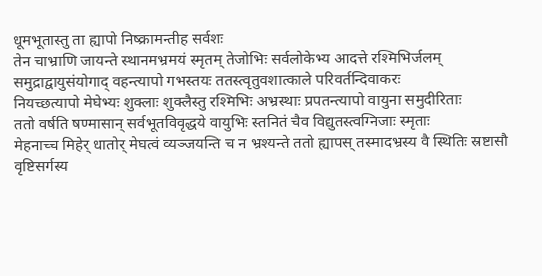धूमभूतास्तु ता ह्यापो निष्क्रामन्तीह सर्वशः
तेन चाभ्राणि जायन्ते स्थानमभ्रमयं स्मृतम् तेजोभिः सर्वलोकेभ्य आदत्ते रश्मिभिर्जलम्
समुद्राद्वायुसंयोगाद् वहन्त्यापो गभस्तयः ततस्त्वृतुवशात्काले परिवर्तन्दिवाकरः
नियच्छत्यापो मेघेभ्यः शुक्लाः शुक्लैस्तु रश्मिभिः अभ्रस्थाः प्रपतन्त्यापो वायुना समुदीरिताः
ततो वर्षति षण्मासान् सर्वभूतविवृद्धये वायुभिः स्तनितं चैव विद्युतस्त्वग्निजाः स्मृताः
मेहनाच्च मिहेर् धातोर् मेघत्वं व्यञ्जयन्ति च न भ्रश्यन्ते ततो ह्यापस् तस्मादभ्रस्य वै स्थितिः स्रष्टासौ वृष्टिसर्गस्य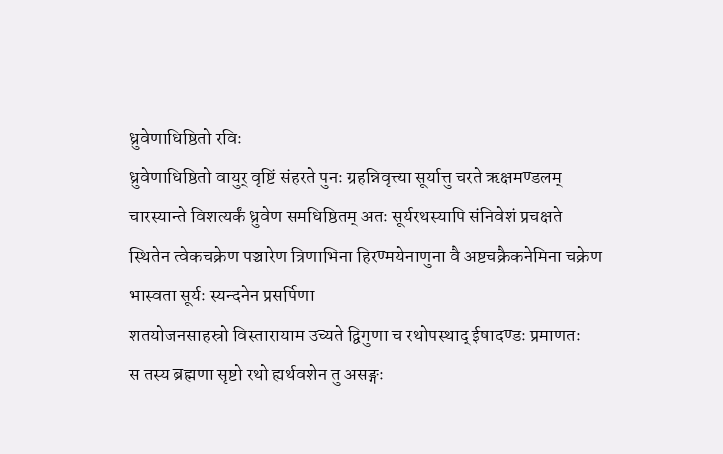ध्रुवेणाधिष्ठितो रविः
ध्रुवेणाधिष्ठितो वायुर् वृष्टिं संहरते पुनः ग्रहन्निवृत्त्या सूर्यात्तु चरते ऋक्षमण्डलम्
चारस्यान्ते विशत्यर्कं ध्रुवेण समधिष्ठितम् अतः सूर्यरथस्यापि संनिवेशं प्रचक्षते
स्थितेन त्वेकचक्रेण पञ्चारेण त्रिणाभिना हिरण्मयेनाणुना वै अष्टचक्रैकनेमिना चक्रेण भास्वता सूर्यः स्यन्दनेन प्रसर्पिणा
शतयोजनसाहस्रो विस्तारायाम उच्यते द्विगुणा च रथोपस्थाद् ईषादण्डः प्रमाणतः
स तस्य ब्रह्मणा सृष्टो रथो ह्यर्थवशेन तु असङ्गः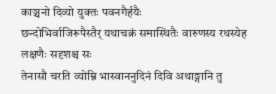काञ्चनो दिव्यो युक्तः पवनगैर्हयैः
छन्दोभिर्वाजिरूपैस्तैर् यथाचक्रं समास्थितैः वारुणस्य रथस्येह लक्षणैः सदृशश्च सः
तेनासौ चरति व्योम्नि भास्वाननुदिनं दिवि अथाङ्गानि तु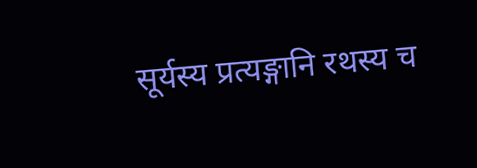सूर्यस्य प्रत्यङ्गानि रथस्य च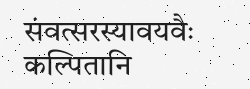संवत्सरस्यावयवैः कल्पितानि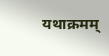यथाक्रमम्